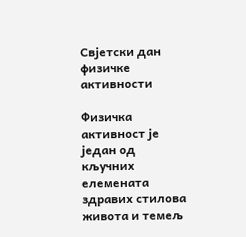Свјетски дан физичке активности

Физичка активност је један од кључних елемената здравих стилова живота и темељ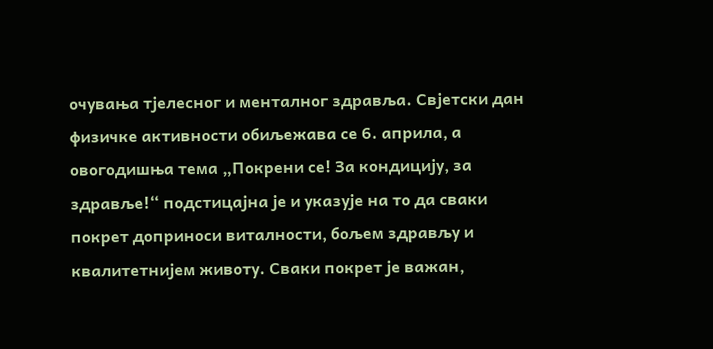очувања тјелесног и менталног здравља. Свјетски дан физичке активности обиљежава се 6. априла, а овогодишња тема „Покрени се! За кондицију, за здравље!“ подстицајна је и указује на то да сваки покрет доприноси виталности, бољем здрављу и квалитетнијем животу. Сваки покрет је важан,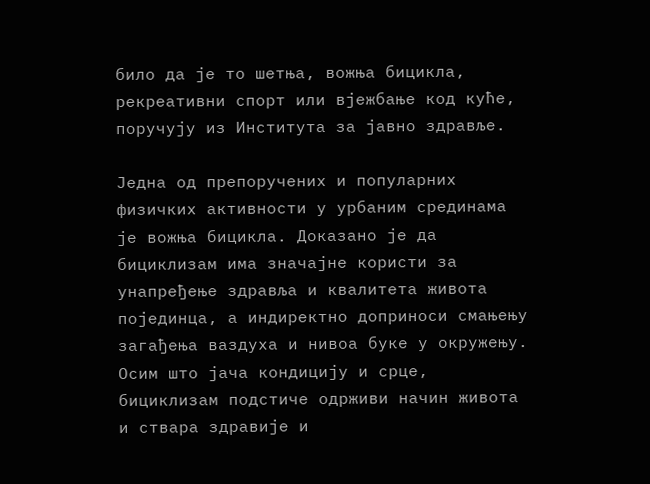било да је то шетња, вожња бицикла, рекреативни спорт или вјежбање код куће, поручују из Института за јавно здравље.

Једна од препоручених и популарних физичких активности у урбаним срединама је вожња бицикла. Доказано је да бициклизам има значајне користи за унапређење здравља и квалитета живота појединца, а индиректно доприноси смањењу загађења ваздуха и нивоа буке у окружењу. Осим што јача кондицију и срце, бициклизам подстиче одрживи начин живота и ствара здравије и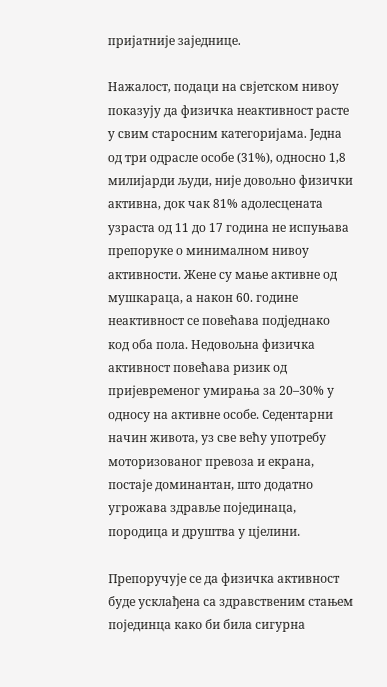пријатније заједнице.

Нажалост, подаци на свјетском нивоу показују да физичка неактивност расте у свим старосним категоријама. Једна од три одрасле особе (31%), односно 1,8 милијарди људи, није довољно физички активна, док чак 81% адолесцената узраста од 11 до 17 година не испуњава препоруке о минималном нивоу активности. Жене су мање активне од мушкараца, а након 60. године неактивност се повећава подједнако код оба пола. Недовољна физичка активност повећава ризик од пријевременог умирања за 20–30% у односу на активне особе. Седентарни начин живота, уз све већу употребу моторизованог превоза и екрана, постаје доминантан, што додатно угрожава здравље појединаца, породица и друштва у цјелини.

Препоручује се да физичка активност буде усклађена са здравственим стањем појединца како би била сигурна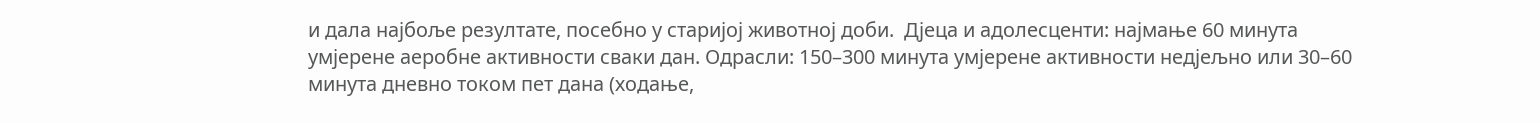и дала најбоље резултате, посебно у старијој животној доби.  Дјеца и адолесценти: најмање 60 минута умјерене аеробне активности сваки дан. Одрасли: 150–300 минута умјерене активности недјељно или 30–60 минута дневно током пет дана (ходање,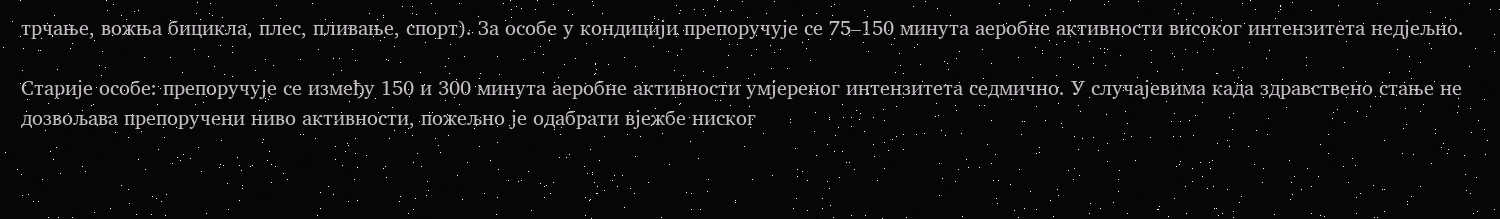трчање, вожња бицикла, плес, пливање, спорт). За особе у кондицији препоручује се 75–150 минута аеробне активности високог интензитета недјељно.

Старије особе: препоручује се између 150 и 300 минута аеробне активности умјереног интензитета седмично. У случајевима када здравствено стање не дозвољава препоручени ниво активности, пожељно је одабрати вјежбе ниског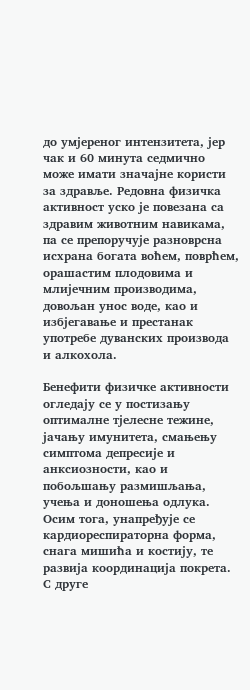до умјереног интензитета, јер чак и 60 минута седмично може имати значајне користи за здравље. Редовна физичка активност уско је повезана са здравим животним навикама, па се препоручује разноврсна исхрана богата воћем, поврћем, орашастим плодовима и млијечним производима, довољан унос воде, као и избјегавање и престанак употребе дуванских производа и алкохола.

Бенефити физичке активности огледају се у постизању оптималне тјелесне тежине, јачању имунитета, смањењу симптома депресије и анксиозности, као и побољшању размишљања, учења и доношења одлука. Осим тога, унапређује се кардиореспираторна форма, снага мишића и костију, те развија координација покрета. С друге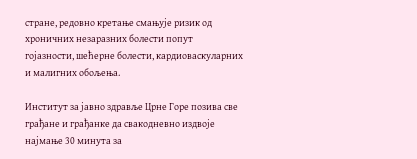стране, редовно кретање смањује ризик од хроничних незаразних болести попут гојазности, шећерне болести, кардиоваскуларних и малигних обољења.

Институт за јавно здравље Црне Горе позива све грађане и грађанке да свакодневно издвоје најмање 30 минута за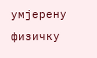умјерену физичку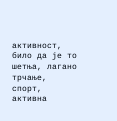активност, било да је то шетња, лагано трчање, спорт, активна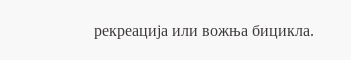рекреација или вожња бицикла.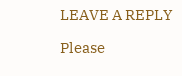LEAVE A REPLY

Please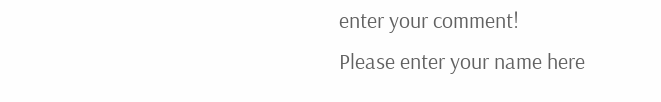enter your comment!
Please enter your name here